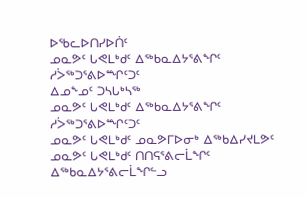ᐅᖃᓚᐅᑎᓯᐅᑏᑦ
ᓄᓇᕗᑦ ᒐᕙᒪᒃᑯᑦ ᐃᖅᑲᓇᐃᔭᕐᕕᖏᑦ ᓱᐴᖅᑐᕐᕕᐅᙱᑦᑐᑦ
ᐃᓄᖕᓄᑦ ᑐᓴᒐᒃᓴᖅ
ᓄᓇᕗᑦ ᒐᕙᒪᒃᑯᑦ ᐃᖅᑲᓇᐃᔭᕐᕕᖏᑦ ᓱᐴᖅᑐᕐᕕᐅᙱᑦᑐᑦ
ᓄᓇᕗᑦ ᒐᕙᒪᒃᑯᑦ ᓄᓇᕗᒥᐅᓂᒃ ᐃᖅᑲᐃᓯᔪᒪᕗᑦ ᓄᓇᕗᑦ ᒐᕙᒪᒃᑯᑦ ᑎᑎᕋᕐᕕᓕᒫᖏᑦ ᐃᖅᑲᓇᐃᔭᕐᕕᓕᒫᖏᓪᓗ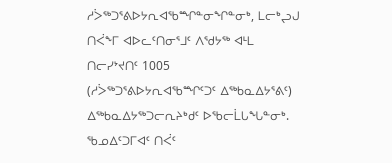ᓱᐴᖅᑐᕐᕕᐅᔭᕆᐊᖃᙱᓐᓂᖏᓐᓂᒃ, ᒪᓕᒃᖢᒍ ᑎᐹᖕᒥ ᐊᐅᓚᑦᑎᓂᕐᒧᑦ ᐱᖁᔭᖅ ᐊᒻᒪ ᑎᓕᓯᔾᔪᑎᑦ 1005 (ᓱᐴᖅᑐᕐᕕᐅᔭᕆᐊᖃᙱᑦᑐᑦ ᐃᖅᑲᓇᐃᔭᕐᕕᑦ) ᐃᖅᑲᓇᐃᔭᖅᑐᓕᕆᔨᒃᑯᑦ ᐅᖃᓕᒫᒐᖓᓐᓂᒃ.
ᖃᓄᐃᑦᑐᒥᐊᑦ ᑎᐹᑦ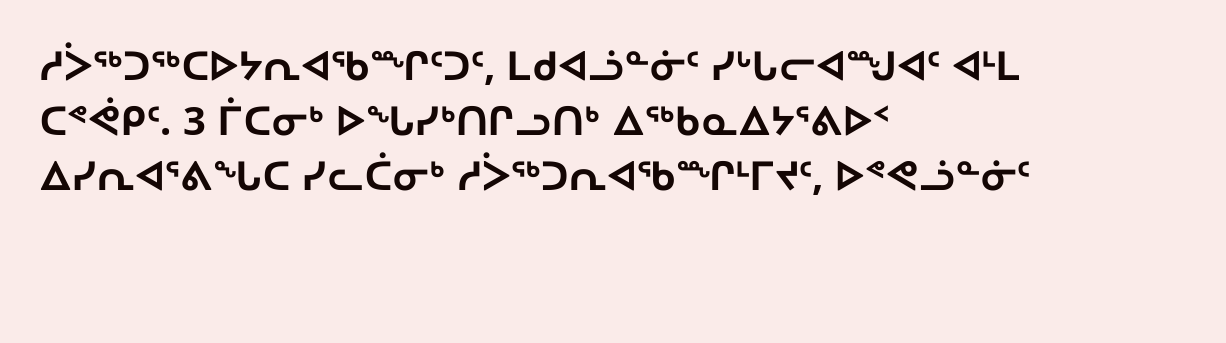ᓱᐴᖅᑐᖅᑕᐅᔭᕆᐊᖃᙱᑦᑐᑦ, ᒪᑯᐊᓘᓐᓃᑦ ᓯᒡᒐᓕᐊᙳᐊᑦ ᐊᒻᒪ ᑕᕝᕚᑭᑦ. 3 ᒦᑕᓂᒃ ᐅᖓᓯᒃᑎᒋᓗᑎᒃ ᐃᖅᑲᓇᐃᔭᕐᕕᐅᑉ ᐃᓯᕆᐊᕐᕕᖓᑕ ᓯᓚᑖᓂᒃ ᓱᐴᖅᑐᕆᐊᖃᙱᒻᒥᔪᑦ, ᐅᕝᕙᓘᓐᓃᑦ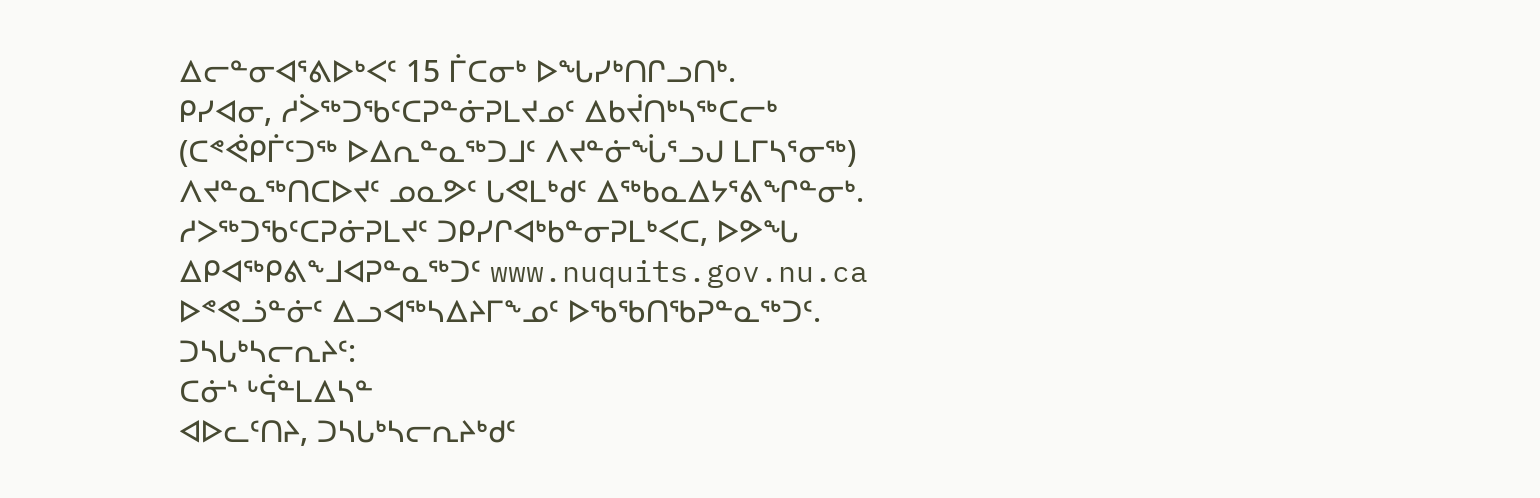ᐃᓕᓐᓂᐊᕐᕕᐅᒃᐸᑦ 15 ᒦᑕᓂᒃ ᐅᖓᓯᒃᑎᒋᓗᑎᒃ.
ᑭᓯᐊᓂ, ᓱᐴᖅᑐᖃᑦᑕᕈᓐᓃᕈᒪᔪᓄᑦ ᐃᑲᔫᑎᒃᓴᖅᑕᓕᒃ (ᑕᕝᕚᑭᒦᑦᑐᖅ ᐅᐃᕆᓐᓇᖅᑐᒧᑦ ᐱᔪᓐᓃᖔᕐᓗᒍ ᒪᒥᓴᕐᓂᖅ) ᐱᔪᓐᓇᖅᑎᑕᐅᔪᑦ ᓄᓇᕗᑦ ᒐᕙᒪᒃᑯᑦ ᐃᖅᑲᓇᐃᔭᕐᕕᖏᓐᓂᒃ. ᓱᐳᖅᑐᖃᑦᑕᕈᓃᕈᒪᔪᑦ ᑐᑭᓯᒋᐊᒃᑲᓐᓂᕈᒪᒃᐸᑕ, ᐅᕗᖓ ᐃᑭᐊᖅᑭᕕᖕᒧᐊᕈᓐᓇᖅᑐᑦ www.nuquits.gov.nu.ca ᐅᕝᕙᓘᓐᓃᑦ ᐃᓗᐊᖅᓴᐃᔨᒥᖕᓄᑦ ᐅᖃᖃᑎᖃᕈᓐᓇᖅᑐᑦ.
ᑐᓴᒐᒃᓴᓕᕆᔨᑦ:
ᑕᓃᔅ ᒡᕌᓐᒪᐃᓴᓐ
ᐊᐅᓚᑦᑎᔨ, ᑐᓴᒐᒃᓴᓕᕆᔨᒃᑯᑦ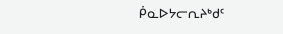ᑮᓇᐅᔭᓕᕆᔨᒃᑯᑦ